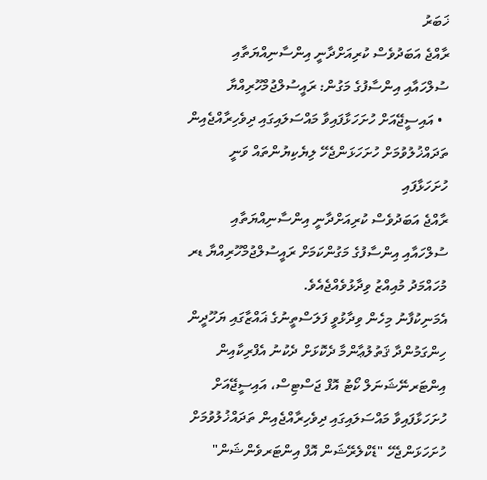ޚަބަރު
ރާއްޖެ އަބަދުވެސް ކުރިއަށްދާނީ އިންސާނިއްޔަތާއި ސުލްހައާއި އިންސާފުގެ މަގުން: ރައީސުލްޖުމްހޫރިއްޔާ
  • އައިސީޖޭއަށް ހުށަހަޅާފައިވާ މައްސަލައިގައި ދިވެހިރާއްޖެއިން ތަދައްޚުލުވުމަށް ހުށަހަޅަންޖެހޭ ލިޔެކިޔުންތައް ވަނީ ހުށަހަޅާފައި
ރާއްޖެ އަބަދުވެސް ކުރިއަށްދާނީ އިންސާނިއްޔަތާއި ސުލްހައާއި އިންސާފުގެ މަގުންކަމަށް ރައީސުލްޖުމްހޫރިއްޔާ ޑރ މުހައްމަދު މުއިއްޒު ވިދާޅުވެއްޖެއެވެ.
އެމަނިކުފާނު މިހެން ވިދާޅުވީ ފަލަސްތީނުގެ ޣައްޒާގައި ޔަހޫދީން ހިންގަމުންދާ ޤަތުލުޢާންމާ ދެކޮޅަށް ދެކުނު އެފްރިކާއިން އިންޓަރނޭޝަނަލް ކޯޓު އޮފް ޖަސްޓިސް، އައިސީޖޭއަށް ހުށަހަޅާފައިވާ މައްސަލައިގައި ދިވެހިރާއްޖެއިން ތަދައްޚުލުވުމަށް ހުށަހަޅަންޖެހޭ "ޑެކްލެރޭޝަން އޮފް އިންޓަރވެންޝަން"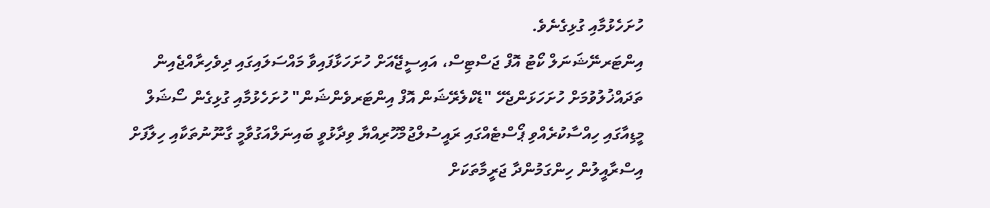ހުށަހެޅުމާއި ގުޅިގެނެވެ.
އިންޓަރނޭޝަނަލް ކޯޓު އޮފް ޖަސްޓިސް، އައިސީޖޭއަށް ހުށަހަޅާފައިވާ މައްސަލައިގައި ދިވެހިރާއްޖެއިން ތަދައްޚުލުވުމަށް ހުށަހަޅަންޖެހޭ "ޑެކްލެރޭޝަން އޮފް އިންޓަރވެންޝަން" ހުށަހެޅުމާއި ގުޅިގެން ސޯޝަލް މީޑިއާގައި ހިއްސާކުރެއްވި ޕޯސްޓެއްގައި ރައީސުލްޖުމްހޫރިއްޔާ ވިދާޅުވީ ބައިނަލްއަގުވާމީ ގާނޫނުތަކާއި ހިލާފަށް އިސްރާއީލުން ހިންގަމުންދާ ޖަރީމާތަކަށް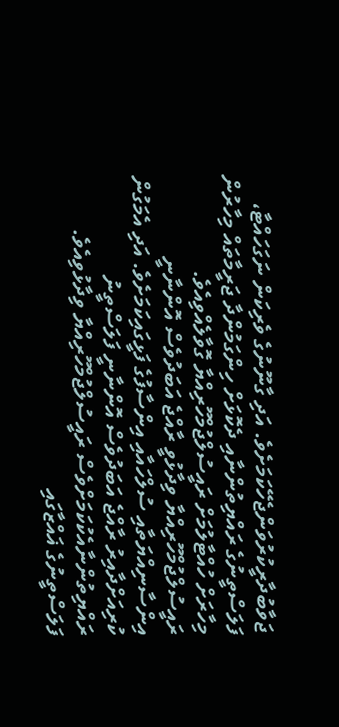ޖަވާބުދާރީކުރުވަންޖެހޭކަމަށެވެ. އަދި ގާނޫނުގެ ވެރިކަން ނަގަހައްޓާ، ފަލަސްތީނުގެ ރައްޔިތުންނާއި ދެކޮޅަށް ހިންގަމުންދާ ޖަރީމާތައް މިހާރުން މިހާރަށް ހުއްޓާލުމަށް ރައީސުލްޖުމްހޫރިއްޔާ ގޮވާލެއްވިއެވެ.
ރައީސުލްޖުމްހޫރިއްޔާ ވިދާޅުވީ ރާއްޖެ އަބަދުވެސް އޮންނާނީ އިންސާނިއްޔަތާއި ސުލްހައާއި އިންސާފުގެ ފަޅީގައިކަމަށެވެ. އަދި އެމަގުން ކުރިއަށްދާއިރު ރާއްޖެ އަބަދުވެސް އޮންނާނީ ފަލަސްތީނު ރައްޔިތުންނާއެކުކަމަށްވެސް ރައީސުލްޖުމްހޫރިއްޔާ ވިދާޅުވިއެވެ.
ފަލަސްތީނުގެ ޣައްޒާގައި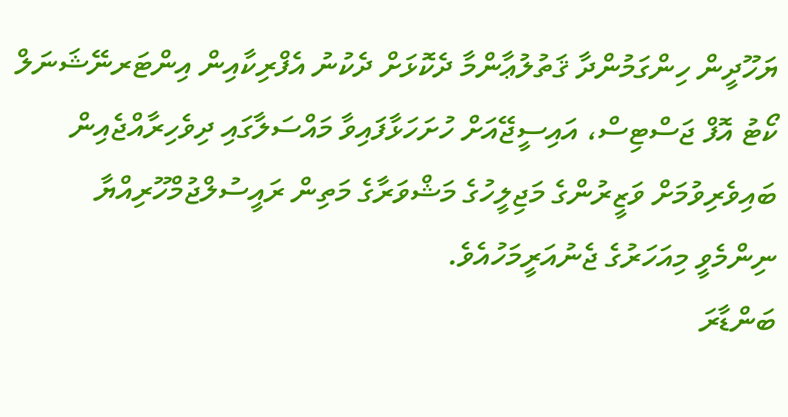ޔަހޫދީން ހިންގަމުންދާ ޤަތުލުޢާންމާ ދެކޮޅަށް ދެކުނު އެފްރިކާއިން އިންޓަރނޭޝަނަލް ކޯޓު އޮފް ޖަސްޓިސް، އައިސީޖޭއަށް ހުށަހަޅާފައިވާ މައްސަލާގައި ދިވެހިރާއްޖެއިން ބައިވެރިވުމަށް ވަޒީރުންގެ މަޖިލީހުގެ މަޝްވަރާގެ މަތިން ރައީސުލްޖުމްހޫރިއްޔާ ނިންމެވީ މިއަހަރުގެ ޖެނުއަރީމަހުއެވެ.
ބަންޑާރަ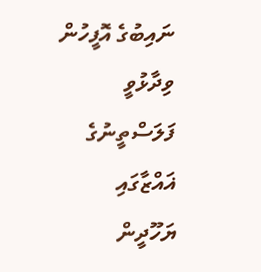ނައިބުގެ އޮފީހުން ވިދާޅުވީ ފަލަސްތީނުގެ ޣައްޒާގައި ޔަހޫދީން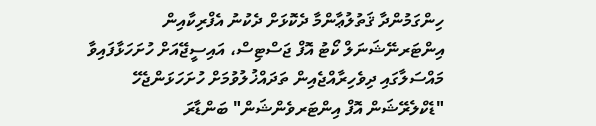ހިންގަމުންދާ ޤަތުލުޢާންމާ ދެކޮޅަށް ދެކުނު އެފްރިކާއިން އިންޓަރނޭޝަނަލް ކޯޓު އޮފް ޖަސްޓިސް، އައިސީޖޭއަށް ހުށަހަޅާފައިވާ މައްސަލާގައި ދިވެހިރާއްޖެއިން ތަދައްޚުލުވުމަށް ހުށަހަޅަންޖެހޭ "ޑެކްލެރޭޝަން އޮފް އިންޓަރވެންޝަން" ބަންޑާރަ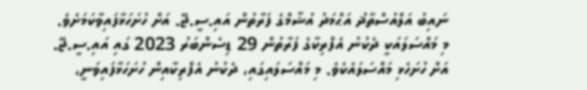ނައިބު އަލްއުސްތާޛު އަޙްމަދު އުޝާމްގެ ފަރާތުން އައި.ސީ.ޖޭ. އަށް ހުށަހަޅާފައިވާކަމަށެވެ.
މި މައްސަލައަކީ ދެކުނު އެފްރިކާގެ ފަރާތުން 29 ޑިސެންބަރު 2023 ގައި އައި.ސީ.ޖޭ. އަށް ހުށަހެޅި މައްސަލައެކެވެ. މި މައްސަލައިގައި، ދެކުނު އެފްރިކާއިން ހުށަހަޅާފައިވަނީ،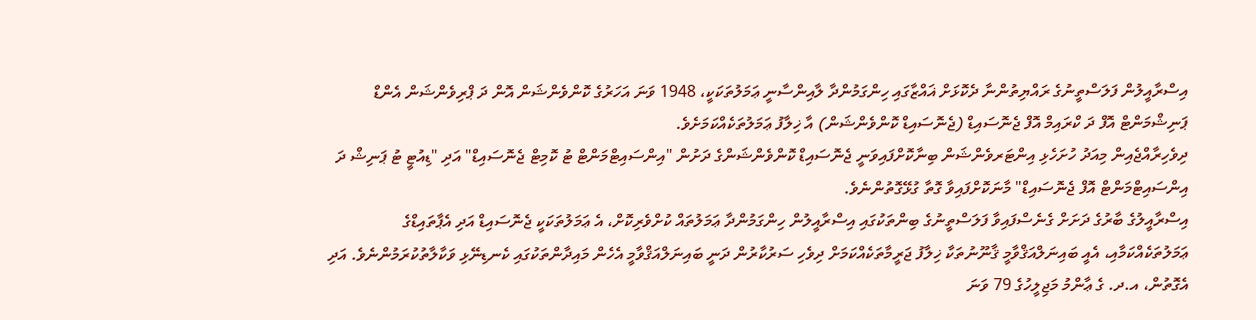އިސްރާއީލުން ފަލަސްތީނުގެ ރައްޔިތުންނާ ދެކޮޅަށް ޣައްޒާގައި ހިންގަމުންދާ ލާއިންސާނީ ޢަމަލުތަކަކީ، 1948 ވަނަ އަހަރުގެ ކޮންވެންޝަން އޮން ދަ ޕްރިވެންޝަން އެންޑް ޕަނިޝްމަންޓް އޮފް ދަ ކްރައިމް އޮފް ޖެނޮސައިޑް (ޖެނޮސައިޑް ކޮންވެންޝަން) އާ ޚިލާފު ޢަމަލުތަކެއްކަމަށެވެ.
ދިވެހިރާއްޖެއިން މިއަދު ހުށަހެޅި އިންޓަރވެންޝަން ބިނާކޮށްފައިވަނީ ޖެނޮސައިޑް ކޮންވެންޝަންގެ ދަށުން "އިންސައިޓްމަންޓް ޓު ކޮމިޓް ޖެނޮސައިޑް" އަދި "ޑިއުޓީ ޓު ޕަނިޝް ދަ އިންސައިޓްމަންޓް އޮފް ޖެނޮސައިޑް" މާނަކޮށްފައިވާ ގޮތާ ގުޅޭގޮތުންނެވެ.
އިސްރާއީލުގެ ބާރުގެ ދަށަށް ގެނެސްފައިވާ ފަލަސްތީނުގެ ބިންތަކުގައި އިސްރާއީލުން ހިންގަމުންދާ ޢަމަލުތައް ކުށްވެރިކޮށް، އެ ޢަމަލުތަކަކީ ޖެނޮސައިޑް އަދި އެޕާތައިޑްގެ ޢަމަލުތަކެއްކަމާއި، އެއީ ބައިނަލްއަޤްވާމީ ޤާނޫނުތަކާ ޚިލާފު ޖަރީމާތަކެއްކަމަށް ދިވެހި ސަރުކާރުން ދަނީ ބައިނަލްއަޤްވާމީ އެހެން މައިދާންތަކުގައި ކެނޑިނޭޅި ވަކާލާތުކުރަމުންނެވެ. އަދި އެގޮތުން، އ.ދ. ގެ ޢާންމު މަޖިލީހުގެ 79 ވަނަ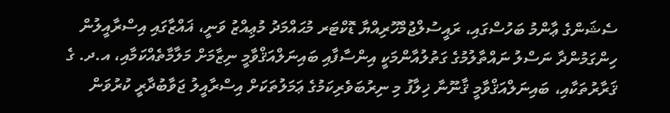ސެޝަންގެ ޢާންމު ބަހުސްގައި، ރައީސުލްޖުމްހޫރިއްޔާ ޑޮކްޓަރ މުޙައްމަދު މުޢިއްޒު ވަނީ، ޣައްޒާގައި އިސްރާއީލުން ހިންގަމުންދާ ނަސްލު ނައްތާލުމުގެ ގަތުލުއާންމަކީ އިންސާފާއި ބައިނަލްއަޤްވާމީ ނިޒާމަށް މަލާމާތެއްކަމާއި، އ.ދ. ގެ ޤަރާރުތަކާއި، ބައިނަލްއަޤްވާމީ ޤާނޫނާ ޚިލާފު މި ނިރުބަވެރިކަމުގެ ޢަމަލުތަކަށް އިސްރާއީލު ޖަވާބުދާރީ ކުރުވަން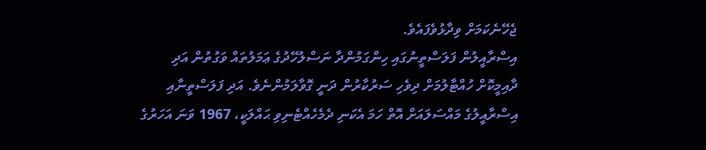ޖެހޭނެކަމަށް ވިދާޅުވެފައެވެ.
އިސްރާއީލުން ފަލަސްތީނުގައި ހިންގަމުންދާ ނަސްލުހޭދުގެ ޢަމަލުތައް ވަގުތުން އަދި ދާއިމީކޮށް ހުއްޓާލުމަށް ދިވެހި ސަރުކާރުން ދަނީ ގޮވާލަމުންނެވެ. އަދި ފަލަސްތީނާއި އިސްރާއީލުގެ މައްސަލައަށް އޮތް ހަމަ އެކަނި ދެމެހެއްޓެނިވި ޙައްލަކީ، 1967 ވަނަ އަހަރުގެ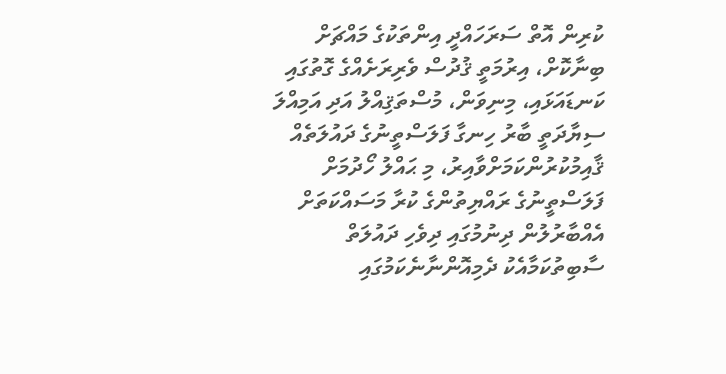ކުރިން އޮތް ސަރަހައްދީ އިންތަކުގެ މައްޗަށް ބިނާކޮށް، އިރުމަތީ ޤުދުސް ވެރިރަށެއްގެ ގޮތުގައި ކަނޑައަޅައި، މިނިވަން، މުސްތަޤިއްލު އަދި އަމިއްލަ ސިޔާދަތީ ބާރު ހިނގާ ފަލަސްތީނުގެ ދައުލަތެއް ޤާއިމުކުރުންކަމަށްވާއިރު، މި ޙައްލު ހޯދުމަށް ފަލަސްތީނުގެ ރައްޔިތުންގެ ކުރާ މަސައްކަތަށް އެއްބާރުލުން ދިނުމުގައި ދިވެހި ދައުލަތް ސާބިތުކަމާއެކު ދެމިއޮންނާނެކަމުގައި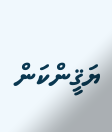ޔަޤީންކަން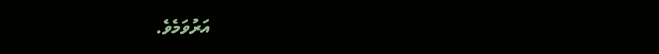އަރުވަމެވެ.